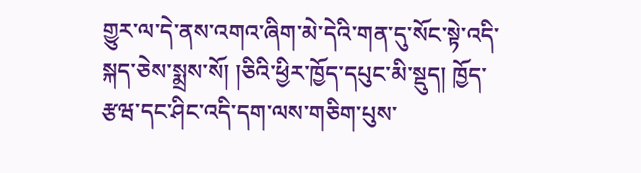གྱུར་ལ་དེ་ནས་འགའ་ཞིག་མེ་དེའི་གན་དུ་སོང་སྟེ་འདི་སྐད་ཅེས་སྨྲས་སོ། །ཅིའི་ཕྱིར་ཁྱོད་དཔུང་མི་སྡུད། ཁྱོད་རྩཝ་དང་ཤིང་འདི་དག་ལས་གཅིག་པུས་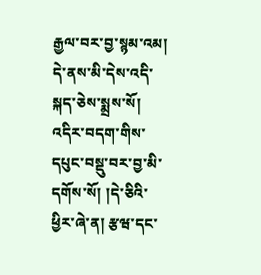རྒྱལ་བར་བྱ་སྙམ་འམ། དེ་ནས་མི་དེས་འདི་སྐད་ཅེས་སྨྲས་སོ། འདིར་བདག་གིས་དཔུང་བསྡུ་བར་བྱ་མི་དགོས་སོ། །དེ་ཅིའི་ཕྱིར་ཞེ་ན། རྩཝ་དང་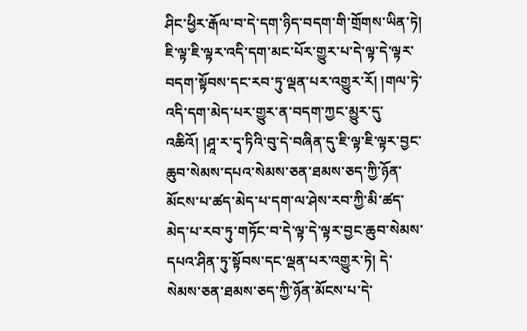ཤིང་ཕྱིར་རྒོལ་བ་དེ་དག་ཉིད་བདག་གི་གྲོགས་ཡིན་ཏེ། ཇི་ལྟ་ཇི་ལྟར་འདི་དག་མང་པོར་གྱུར་པ་དེ་ལྟ་དེ་ལྟར་བདག་སྟོབས་དང་རབ་ཏུ་ལྡན་པར་འགྱུར་རོ། །གལ་ཏེ་འདི་དག་མེད་པར་གྱུར་ན་བདག་ཀྱང་མྱུར་དུ་འཆིའོ། །ཤཱ་ར་དྭ་ཏིའི་བུ་དེ་བཞིན་དུ་ཇི་ལྟ་ཇི་ལྟར་བྱང་ཆུབ་སེམས་དཔའ་སེམས་ཅན་ཐམས་ཅད་ཀྱི་ཉོན་མོངས་པ་ཚད་མེད་པ་དག་ལ་ཤེས་རབ་ཀྱི་མི་ཚད་མེད་པ་རབ་ཏུ་གཏོང་བ་དེ་ལྟ་དེ་ལྟར་བྱང་ཆུབ་སེམས་དཔའ་ཤིན་ཏུ་སྟོབས་དང་ལྡན་པར་འགྱུར་ཏེ། དེ་སེམས་ཅན་ཐམས་ཅད་ཀྱི་ཉོན་མོངས་པ་དེ་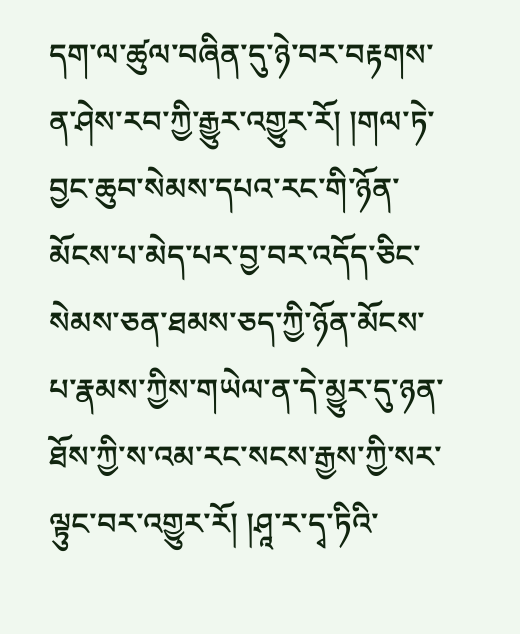དག་ལ་ཚུལ་བཞིན་དུ་ཉེ་བར་བརྟགས་ན་ཤེས་རབ་ཀྱི་རྒྱུར་འགྱུར་རོ། །གལ་ཏེ་བྱང་ཆུབ་སེམས་དཔའ་རང་གི་ཉོན་མོངས་པ་མེད་པར་བྱ་བར་འདོད་ཅིང་སེམས་ཅན་ཐམས་ཅད་ཀྱི་ཉོན་མོངས་པ་རྣམས་ཀྱིས་གཡེལ་ན་དེ་མྱུར་དུ་ཉན་ཐོས་ཀྱི་ས་འམ་རང་སངས་རྒྱས་ཀྱི་སར་ལྟུང་བར་འགྱུར་རོ། །ཤཱ་ར་དྭ་ཏིའི་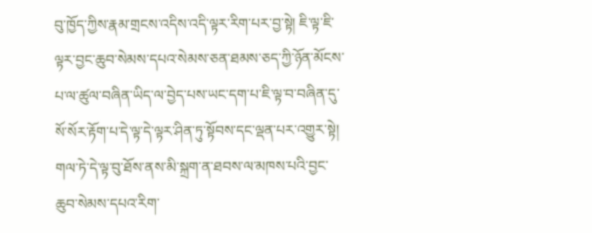བུ་ཁྱོད་ཀྱིས་རྣམ་གྲངས་འདིས་འདི་ལྟར་རིག་པར་བྱ་སྟེ། ཇི་ལྟ་ཇི་ལྟར་བྱང་ཆུབ་སེམས་དཔའ་སེམས་ཅན་ཐམས་ཅད་ཀྱི་ཉོན་མོངས་པ་ལ་ཚུལ་བཞིན་ཡིད་ལ་བྱེད་པས་ཡང་དག་པ་ཇི་ལྟ་བ་བཞིན་དུ་སོ་སོར་རྟོག་པ་དེ་ལྟ་དེ་ལྟར་ཤིན་ཏུ་སྟོབས་དང་ལྡན་པར་འགྱུར་སྟེ། གལ་ཏེ་དེ་ལྟ་བུ་ཐོས་ནས་མི་སྐྲག་ན་ཐབས་ལ་མཁས་པའི་བྱང་ཆུབ་སེམས་དཔའ་རིག་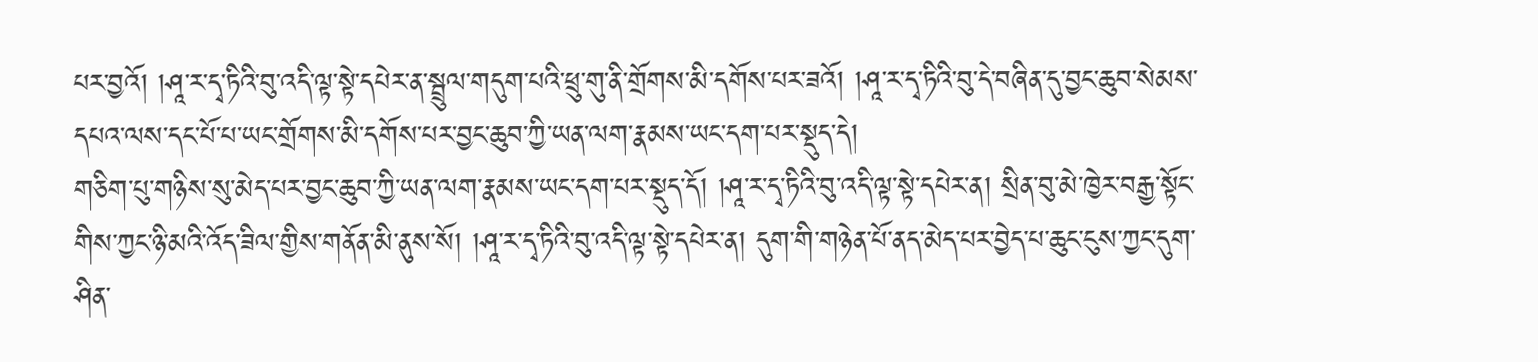པར་བྱའོ། །ཤཱ་ར་དྭ་ཏིའི་བུ་འདི་ལྟ་སྟེ་དཔེར་ན་སྦྲུལ་གདུག་པའི་ཕྲུ་གུ་ནི་གྲོགས་མི་དགོས་པར་ཟའོ། །ཤཱ་ར་དྭ་ཏིའི་བུ་དེ་བཞིན་དུ་བྱང་ཆུབ་སེམས་དཔའ་ལས་དང་པོ་པ་ཡང་གྲོགས་མི་དགོས་པར་བྱང་ཆུབ་ཀྱི་ཡན་ལག་རྣམས་ཡང་དག་པར་སྡུད་དེ།
གཅིག་པུ་གཉིས་སུ་མེད་པར་བྱང་ཆུབ་ཀྱི་ཡན་ལག་རྣམས་ཡང་དག་པར་སྡུད་དོ། །ཤཱ་ར་དྭ་ཏིའི་བུ་འདི་ལྟ་སྟེ་དཔེར་ན། སྲིན་བུ་མེ་ཁྱེར་བརྒྱ་སྟོང་གིས་ཀྱང་ཉི་མའི་འོད་ཟིལ་གྱིས་གནོན་མི་ནུས་སོ། །ཤཱ་ར་དྭ་ཏིའི་བུ་འདི་ལྟ་སྟེ་དཔེར་ན། དུག་གི་གཉེན་པོ་ནད་མེད་པར་བྱེད་པ་ཆུང་ངུས་ཀྱང་དུག་ཤིན་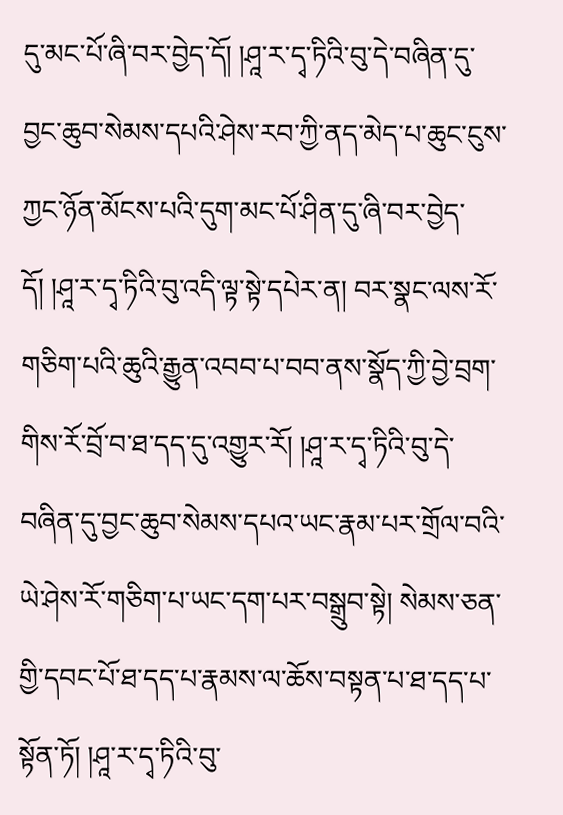དུ་མང་པོ་ཞི་བར་བྱེད་དོ། །ཤཱ་ར་དྭ་ཏིའི་བུ་དེ་བཞིན་དུ་བྱང་ཆུབ་སེམས་དཔའི་ཤེས་རབ་ཀྱི་ནད་མེད་པ་ཆུང་ངུས་ཀྱང་ཉོན་མོངས་པའི་དུག་མང་པོ་ཤིན་དུ་ཞི་བར་བྱེད་དོ། །ཤཱ་ར་དྭ་ཏིའི་བུ་འདི་ལྟ་སྟེ་དཔེར་ན། བར་སྣང་ལས་རོ་གཅིག་པའི་ཆུའི་རྒྱུན་འབབ་པ་བབ་ནས་སྣོད་ཀྱི་བྱེ་བྲག་གིས་རོ་བྲོ་བ་ཐ་དད་དུ་འགྱུར་རོ། །ཤཱ་ར་དྭ་ཏིའི་བུ་དེ་བཞིན་དུ་བྱང་ཆུབ་སེམས་དཔའ་ཡང་རྣམ་པར་གྲོལ་བའི་ཡེ་ཤེས་རོ་གཅིག་པ་ཡང་དག་པར་བསྒྲུབ་སྟེ། སེམས་ཅན་གྱི་དབང་པོ་ཐ་དད་པ་རྣམས་ལ་ཆོས་བསྟན་པ་ཐ་དད་པ་སྟོན་ཏོ། །ཤཱ་ར་དྭ་ཏིའི་བུ་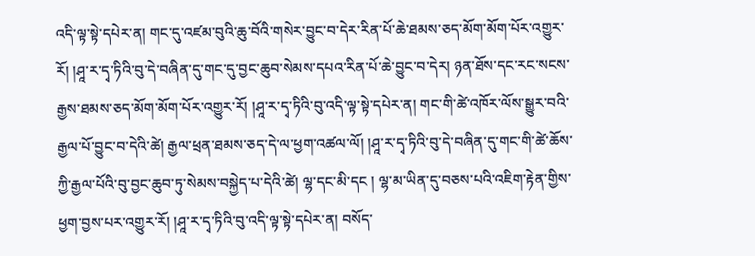འདི་ལྟ་སྟེ་དཔེར་ན། གང་དུ་འཛམ་བུའི་ཆུ་བོའི་གསེར་བྱུང་བ་དེར་རིན་པོ་ཆེ་ཐམས་ཅད་མོག་མོག་པོར་འགྱུར་རོ། །ཤཱ་ར་དྭ་ཏིའི་བུ་དེ་བཞིན་དུ་གང་དུ་བྱང་ཆུབ་སེམས་དཔའ་རིན་པོ་ཆེ་བྱུང་བ་དེར། ཉན་ཐོས་དང་རང་སངས་རྒྱས་ཐམས་ཅད་མོག་མོག་པོར་འགྱུར་རོ། །ཤཱ་ར་དྭ་ཏིའི་བུ་འདི་ལྟ་སྟེ་དཔེར་ན། གང་གི་ཚེ་འཁོར་ལོས་སྒྱུར་བའི་རྒྱལ་པོ་བྱུང་བ་དེའི་ཚེ། རྒྱལ་ཕྲན་ཐམས་ཅད་དེ་ལ་ཕྱག་འཚལ་ལོ། །ཤཱ་ར་དྭ་ཏིའི་བུ་དེ་བཞིན་དུ་གང་གི་ཚེ་ཆོས་ཀྱི་རྒྱལ་པོའི་བུ་བྱང་ཆུབ་ཏུ་སེམས་བསྐྱེད་པ་དེའི་ཚེ། ལྷ་དང་མི་དང ། ལྷ་མ་ཡིན་དུ་བཅས་པའི་འཇིག་རྟེན་གྱིས་ཕྱག་བྱས་པར་འགྱུར་རོ། །ཤཱ་ར་དྭ་ཏིའི་བུ་འདི་ལྟ་སྟེ་དཔེར་ན། བསོད་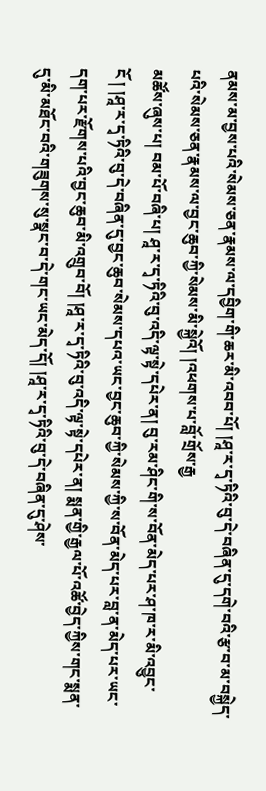ནམས་མ་བྱས་པའི་སེམས་ཅན་རྣམས་ལ་དབྱིག་གི་ཆར་མི་འབབ་པོ། །ཤཱ་ར་དྭ་ཏིའི་བུ་དེ་བཞིན་དུ་དགེ་བའི་རྩ་བ་མ་བསྐྱེད་པའི་སེམས་ཅན་རྣམས་ལ་བྱང་ཆུབ་ཀྱི་སེམས་མི་སྐྱེའོ། །འཕགས་པ་བློ་གྲོས་རྒྱ
མཚོས་ཞུས་པ། བམ་པོ་བཞི་པ། ཤཱ་ར་དྭ་ཏིའི་བུ་འདི་ལྟ་སྟེ་དཔེར་ན། བུ་རམ་ཤིང་གི་ས་བོན་མེད་པར་ཤ་ཁ་ར་མི་འབྱུང་ངོ ། །ཤཱ་ར་དྭ་ཏིའི་བུ་དེ་བཞིན་དུ་བྱང་ཆུབ་སེམས་དཔའ་ཡང་བྱང་ཆུབ་ཀྱི་སེམས་ཀྱི་ས་བོན་མེད་པར་བླ་ན་མེད་པར་ཡང་དག་པར་རྫོགས་པའི་བྱང་ཆུབ་མི་འགྲུབ་བོ། །ཤཱ་ར་དྭ་ཏིའི་བུ་འདི་ལྟ་སྟེ་དཔེར་ན། སྨན་གྱི་རྒྱལ་པོ་འཚོ་བྱེད་ཀྱིས་གང་སྨན་དུ་མི་མཐོང་བའི་གཟུགས་སུ་སྣང་བ་དེ་གང་ཡང་མེད་དོ། །ཤཱ་ར་དྭ་ཏིའི་བུ་དེ་བཞིན་དུ་ཤེས་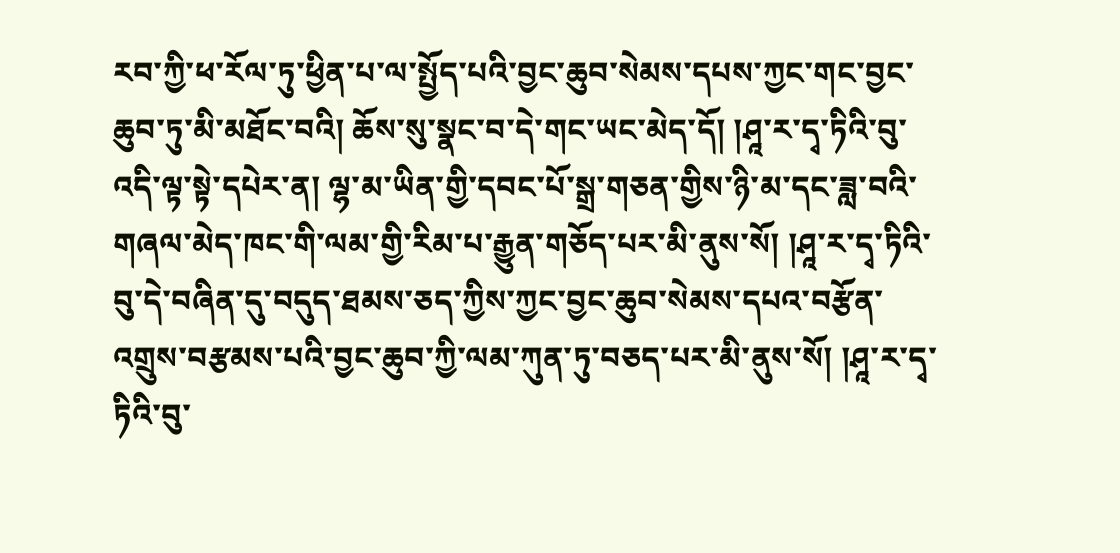རབ་ཀྱི་ཕ་རོལ་ཏུ་ཕྱིན་པ་ལ་སྤྱོད་པའི་བྱང་ཆུབ་སེམས་དཔས་ཀྱང་གང་བྱང་ཆུབ་ཏུ་མི་མཐོང་བའི། ཆོས་སུ་སྣང་བ་དེ་གང་ཡང་མེད་དོ། །ཤཱ་ར་དྭ་ཏིའི་བུ་འདི་ལྟ་སྟེ་དཔེར་ན། ལྷ་མ་ཡིན་གྱི་དབང་པོ་སྒྲ་གཅན་གྱིས་ཉི་མ་དང་ཟླ་བའི་གཞལ་མེད་ཁང་གི་ལམ་གྱི་རིམ་པ་རྒྱུན་གཅོད་པར་མི་ནུས་སོ། །ཤཱ་ར་དྭ་ཏིའི་བུ་དེ་བཞིན་དུ་བདུད་ཐམས་ཅད་ཀྱིས་ཀྱང་བྱང་ཆུབ་སེམས་དཔའ་བརྩོན་འགྲུས་བརྩམས་པའི་བྱང་ཆུབ་ཀྱི་ལམ་ཀུན་ཏུ་བཅད་པར་མི་ནུས་སོ། །ཤཱ་ར་དྭ་ཏིའི་བུ་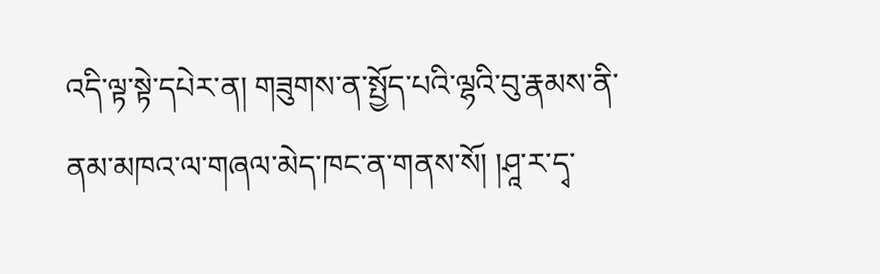འདི་ལྟ་སྟེ་དཔེར་ན། གཟུགས་ན་སྤྱོད་པའི་ལྷའི་བུ་རྣམས་ནི་ནམ་མཁའ་ལ་གཞལ་མེད་ཁང་ན་གནས་སོ། །ཤཱ་ར་དྭ་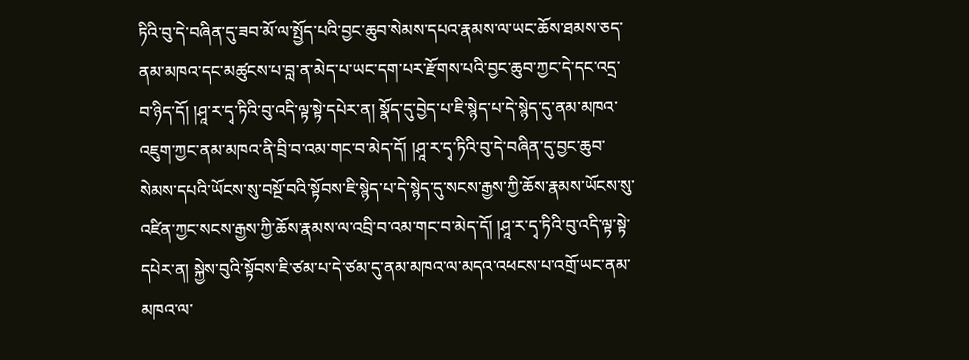ཏིའི་བུ་དེ་བཞིན་དུ་ཟབ་མོ་ལ་སྤྱོད་པའི་བྱང་ཆུབ་སེམས་དཔའ་རྣམས་ལ་ཡང་ཆོས་ཐམས་ཅད་ནམ་མཁའ་དང་མཚུངས་པ་བླ་ན་མེད་པ་ཡང་དག་པར་རྫོགས་པའི་བྱང་ཆུབ་ཀྱང་དེ་དང་འདྲ་བ་ཉིད་དོ། །ཤཱ་ར་དྭ་ཏིའི་བུ་འདི་ལྟ་སྟེ་དཔེར་ན། སྣོད་དུ་བྱེད་པ་ཇི་སྙེད་པ་དེ་སྙེད་དུ་ནམ་མཁའ་འཇུག་ཀྱང་ནམ་མཁའ་ནི་བྲི་བ་འམ་གང་བ་མེད་དོ། །ཤཱ་ར་དྭ་ཏིའི་བུ་དེ་བཞིན་དུ་བྱང་ཆུབ་སེམས་དཔའི་ཡོངས་སུ་བསྔོ་བའི་སྟོབས་ཇི་སྙེད་པ་དེ་སྙེད་དུ་སངས་རྒྱས་ཀྱི་ཆོས་རྣམས་ཡོངས་སུ་འཛིན་ཀྱང་སངས་རྒྱས་ཀྱི་ཆོས་རྣམས་ལ་འབྲི་བ་འམ་གང་བ་མེད་དོ། །ཤཱ་ར་དྭ་ཏིའི་བུ་འདི་ལྟ་སྟེ་དཔེར་ན། སྐྱེས་བུའི་སྟོབས་ཇི་ཙམ་པ་དེ་ཙམ་དུ་ནམ་མཁའ་ལ་མདའ་འཕངས་པ་འགྲོ་ཡང་ནམ་མཁའ་ལ་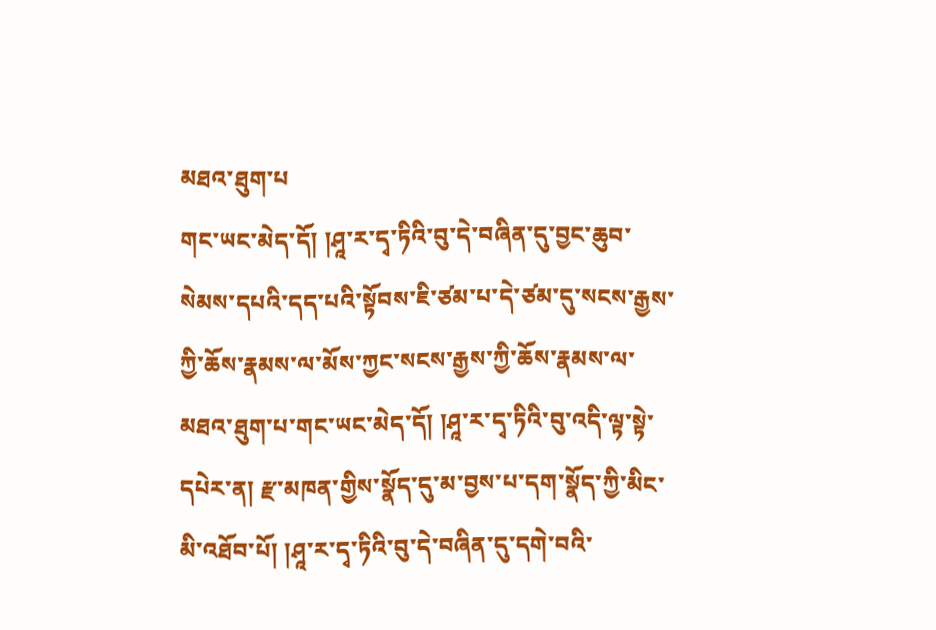མཐའ་ཐུག་པ
གང་ཡང་མེད་དོ། །ཤཱ་ར་དྭ་ཏིའི་བུ་དེ་བཞིན་དུ་བྱང་ཆུབ་སེམས་དཔའི་དད་པའི་སྟོབས་ཇི་ཙམ་པ་དེ་ཙམ་དུ་སངས་རྒྱས་ཀྱི་ཆོས་རྣམས་ལ་མོས་ཀྱང་སངས་རྒྱས་ཀྱི་ཆོས་རྣམས་ལ་མཐའ་ཐུག་པ་གང་ཡང་མེད་དོ། །ཤཱ་ར་དྭ་ཏིའི་བུ་འདི་ལྟ་སྟེ་དཔེར་ན། རྫ་མཁན་གྱིས་སྣོད་དུ་མ་བྱས་པ་དག་སྣོད་ཀྱི་མིང་མི་འཐོབ་པོ། །ཤཱ་ར་དྭ་ཏིའི་བུ་དེ་བཞིན་དུ་དགེ་བའི་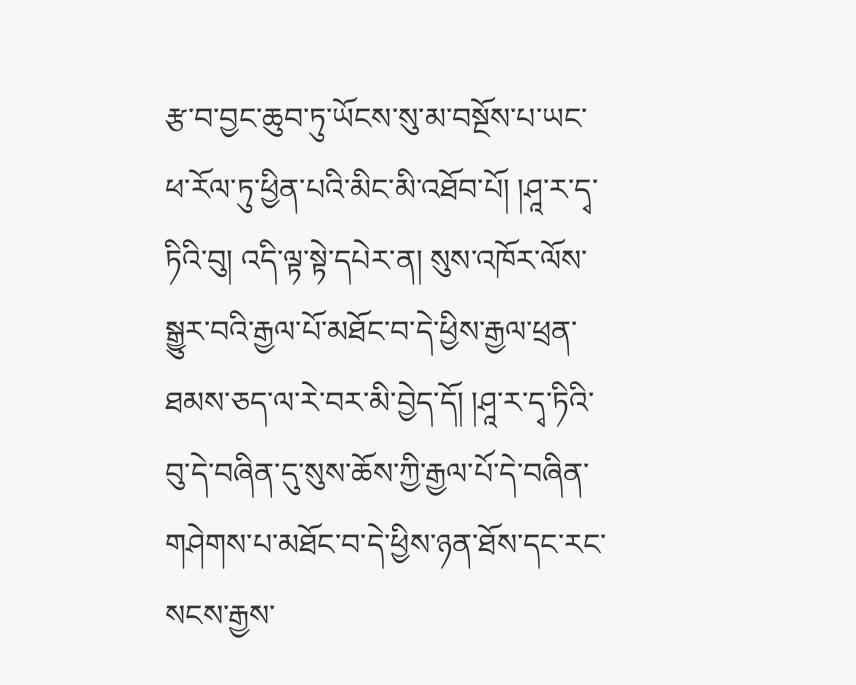རྩ་བ་བྱང་ཆུབ་ཏུ་ཡོངས་སུ་མ་བསྔོས་པ་ཡང་ཕ་རོལ་ཏུ་ཕྱིན་པའི་མིང་མི་འཐོབ་པོ། །ཤཱ་ར་དྭ་ཏིའི་བུ། འདི་ལྟ་སྟེ་དཔེར་ན། སུས་འཁོར་ལོས་སྒྱུར་བའི་རྒྱལ་པོ་མཐོང་བ་དེ་ཕྱིས་རྒྱལ་ཕྲན་ཐམས་ཅད་ལ་རེ་བར་མི་བྱེད་དོ། །ཤཱ་ར་དྭ་ཏིའི་བུ་དེ་བཞིན་དུ་སུས་ཆོས་ཀྱི་རྒྱལ་པོ་དེ་བཞིན་གཤེགས་པ་མཐོང་བ་དེ་ཕྱིས་ཉན་ཐོས་དང་རང་སངས་རྒྱས་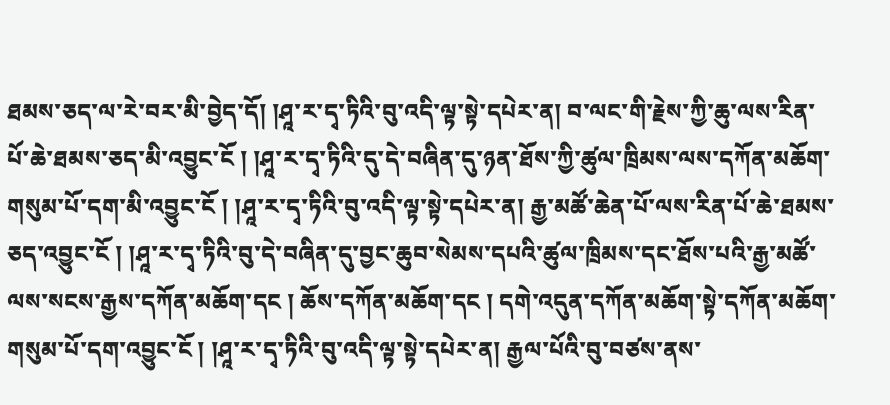ཐམས་ཅད་ལ་རེ་བར་མི་བྱེད་དོ། །ཤཱ་ར་དྭ་ཏིའི་བུ་འདི་ལྟ་སྟེ་དཔེར་ན། བ་ལང་གི་རྗེས་ཀྱི་ཆུ་ལས་རིན་པོ་ཆེ་ཐམས་ཅད་མི་འབྱུང་ངོ ། །ཤཱ་ར་དྭ་ཏིའི་དུ་དེ་བཞིན་དུ་ཉན་ཐོས་ཀྱི་ཚུལ་ཁྲིམས་ལས་དཀོན་མཆོག་གསུམ་པོ་དག་མི་འབྱུང་ངོ ། །ཤཱ་ར་དྭ་ཏིའི་བུ་འདི་ལྟ་སྟེ་དཔེར་ན། རྒྱ་མཚོ་ཆེན་པོ་ལས་རིན་པོ་ཆེ་ཐམས་ཅད་འབྱུང་ངོ ། །ཤཱ་ར་དྭ་ཏིའི་བུ་དེ་བཞིན་དུ་བྱང་ཆུབ་སེམས་དཔའི་ཚུལ་ཁྲིམས་དང་ཐོས་པའི་རྒྱ་མཚོ་ལས་སངས་རྒྱས་དཀོན་མཆོག་དང ། ཆོས་དཀོན་མཆོག་དང ། དགེ་འདུན་དཀོན་མཆོག་སྟེ་དཀོན་མཆོག་གསུམ་པོ་དག་འབྱུང་ངོ ། །ཤཱ་ར་དྭ་ཏིའི་བུ་འདི་ལྟ་སྟེ་དཔེར་ན། རྒྱལ་པོའི་བུ་བཙས་ནས་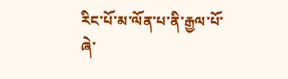རིང་པོ་མ་ལོན་པ་ནི་རྒྱལ་པོ་ཞེ་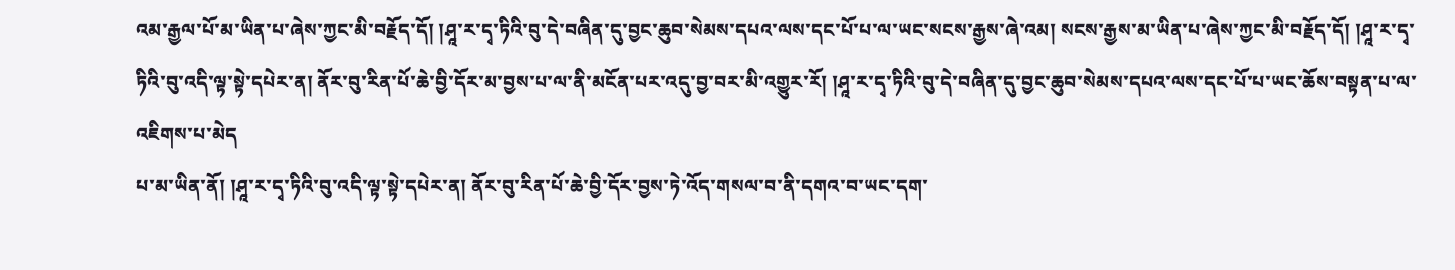འམ་རྒྱལ་པོ་མ་ཡིན་པ་ཞེས་ཀྱང་མི་བརྗོད་དོ། །ཤཱ་ར་དྭ་ཏིའི་བུ་དེ་བཞིན་དུ་བྱང་ཆུབ་སེམས་དཔའ་ལས་དང་པོ་པ་ལ་ཡང་སངས་རྒྱས་ཞེ་འམ། སངས་རྒྱས་མ་ཡིན་པ་ཞེས་ཀྱང་མི་བརྗོད་དོ། །ཤཱ་ར་དྭ་ཏིའི་བུ་འདི་ལྟ་སྟེ་དཔེར་ན། ནོར་བུ་རིན་པོ་ཆེ་བྱི་དོར་མ་བྱས་པ་ལ་ནི་མངོན་པར་འདུ་བྱ་བར་མི་འགྱུར་རོ། །ཤཱ་ར་དྭ་ཏིའི་བུ་དེ་བཞིན་དུ་བྱང་ཆུབ་སེམས་དཔའ་ལས་དང་པོ་པ་ཡང་ཆོས་བསྟན་པ་ལ་འཇིགས་པ་མེད
པ་མ་ཡིན་ནོ། །ཤཱ་ར་དྭ་ཏིའི་བུ་འདི་ལྟ་སྟེ་དཔེར་ན། ནོར་བུ་རིན་པོ་ཆེ་བྱི་དོར་བྱས་ཏེ་འོད་གསལ་བ་ནི་དགའ་བ་ཡང་དག་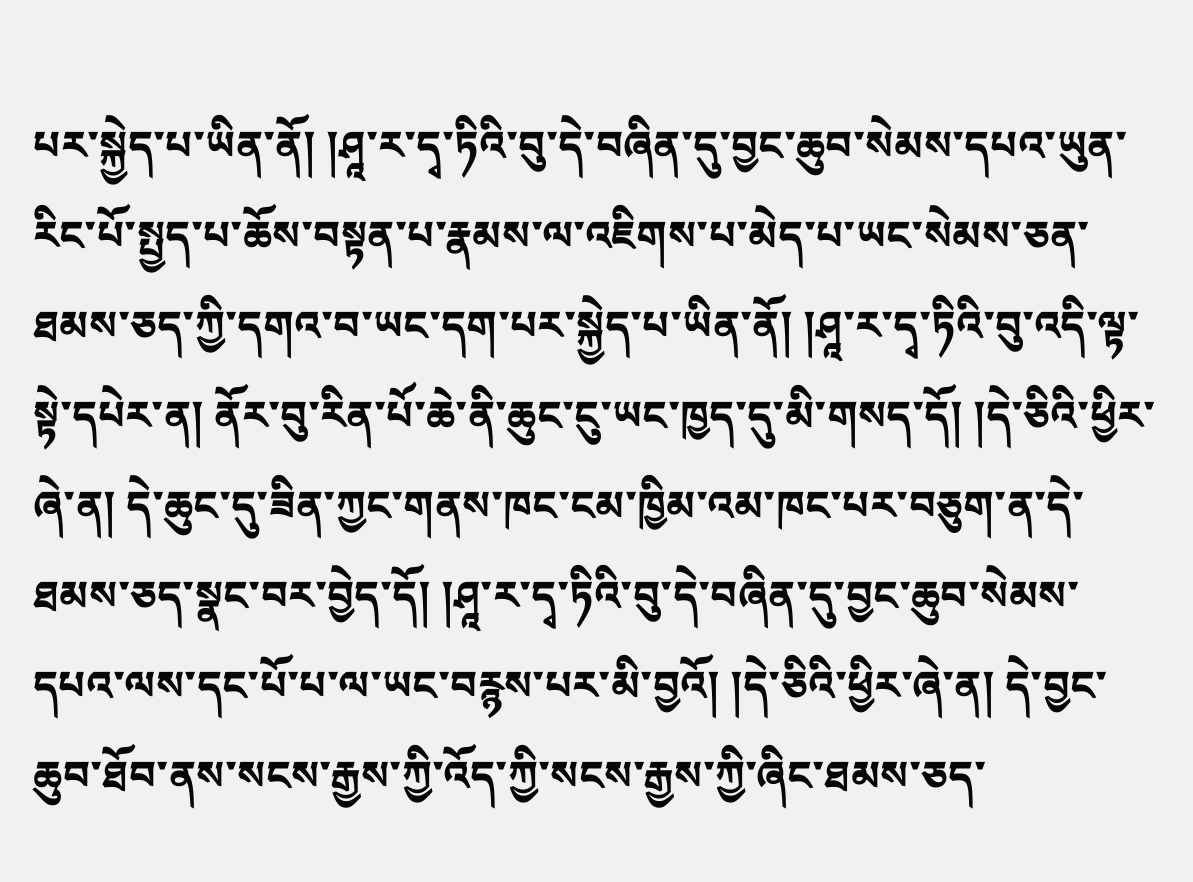པར་སྐྱེད་པ་ཡིན་ནོ། །ཤཱ་ར་དྭ་ཏིའི་བུ་དེ་བཞིན་དུ་བྱང་ཆུབ་སེམས་དཔའ་ཡུན་རིང་པོ་སྤྱད་པ་ཆོས་བསྟན་པ་རྣམས་ལ་འཇིགས་པ་མེད་པ་ཡང་སེམས་ཅན་ཐམས་ཅད་ཀྱི་དགའ་བ་ཡང་དག་པར་སྐྱེད་པ་ཡིན་ནོ། །ཤཱ་ར་དྭ་ཏིའི་བུ་འདི་ལྟ་སྟེ་དཔེར་ན། ནོར་བུ་རིན་པོ་ཆེ་ནི་ཆུང་ངུ་ཡང་ཁྱད་དུ་མི་གསད་དོ། །དེ་ཅིའི་ཕྱིར་ཞེ་ན། དེ་ཆུང་དུ་ཟིན་ཀྱང་གནས་ཁང་ངམ་ཁྱིམ་འམ་ཁང་པར་བཅུག་ན་དེ་ཐམས་ཅད་སྣང་བར་བྱེད་དོ། །ཤཱ་ར་དྭ་ཏིའི་བུ་དེ་བཞིན་དུ་བྱང་ཆུབ་སེམས་དཔའ་ལས་དང་པོ་པ་ལ་ཡང་བརྙས་པར་མི་བྱའོ། །དེ་ཅིའི་ཕྱིར་ཞེ་ན། དེ་བྱང་ཆུབ་ཐོབ་ནས་སངས་རྒྱས་ཀྱི་འོད་ཀྱི་སངས་རྒྱས་ཀྱི་ཞིང་ཐམས་ཅད་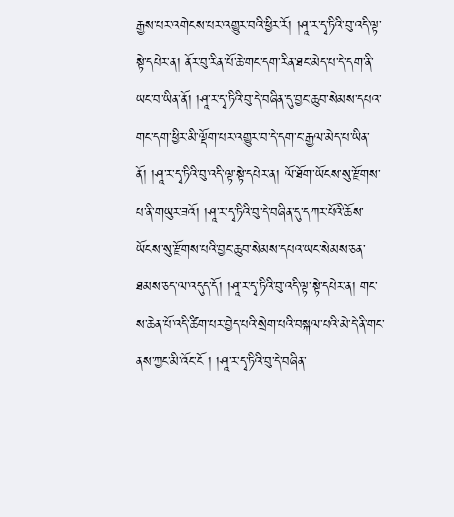རྒྱས་པར་འགེངས་པར་འགྱུར་བའི་ཕྱིར་རོ། །ཤཱ་ར་དྭ་ཏིའི་བུ་འདི་ལྟ་སྟེ་དཔེར་ན། ནོར་བུ་རིན་པོ་ཆེ་གང་དག་རིན་ཐང་མེད་པ་དེ་དག་ནི་ཡང་བ་ཡིན་ནོ། །ཤཱ་ར་དྭ་ཏིའི་བུ་དེ་བཞིན་དུ་བྱང་ཆུབ་སེམས་དཔའ་གང་དག་ཕྱིར་མི་ལྡོག་པར་འགྱུར་བ་དེ་དག་ང་རྒྱལ་མེད་པ་ཡིན་ནོ། །ཤཱ་ར་དྭ་ཏིའི་བུ་འདི་ལྟ་སྟེ་དཔེར་ན། ལོ་ཐོག་ཡོངས་སུ་རྫོགས་པ་ནི་གཡུར་ཟའོ། །ཤཱ་ར་དྭ་ཏིའི་བུ་དེ་བཞིན་དུ་དཀར་པོའི་ཆོས་ཡོངས་སུ་རྫོགས་པའི་བྱང་ཆུབ་སེམས་དཔའ་ཡང་སེམས་ཅན་ཐམས་ཅད་ལ་འདུད་དོ། །ཤཱ་ར་དྭ་ཏིའི་བུ་འདི་ལྟ་སྟེ་དཔེར་ན། གང་ས་ཆེན་པོ་འདི་ཚིག་པར་བྱེད་པའི་སྲེག་པའི་བསྐལ་པའི་མེ་དེ་ནི་གང་ནས་ཀྱང་མི་འོང་ངོ ། །ཤཱ་ར་དྭ་ཏིའི་བུ་དེ་བཞིན་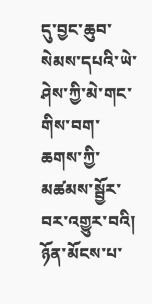དུ་བྱང་ཆུབ་སེམས་དཔའི་ཡེ་ཤེས་ཀྱི་མེ་གང་གིས་བག་ཆགས་ཀྱི་མཚམས་སྦྱོར་བར་འགྱུར་བའི། ཉོན་མོངས་པ་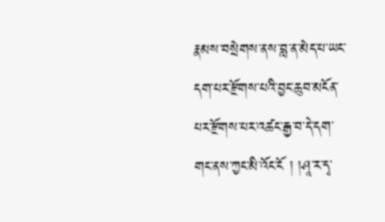རྣམས་བསྲེགས་ནས་བླ་ན་མེད་པ་ཡང་དག་པར་རྫོགས་པའི་བྱང་ཆུབ་མངོན་པར་རྫོགས་པར་འཚང་རྒྱ་བ་དེ་དག་གང་ནས་ཀྱང་མི་འོང་ངོ ། །ཤཱ་ར་དྭ་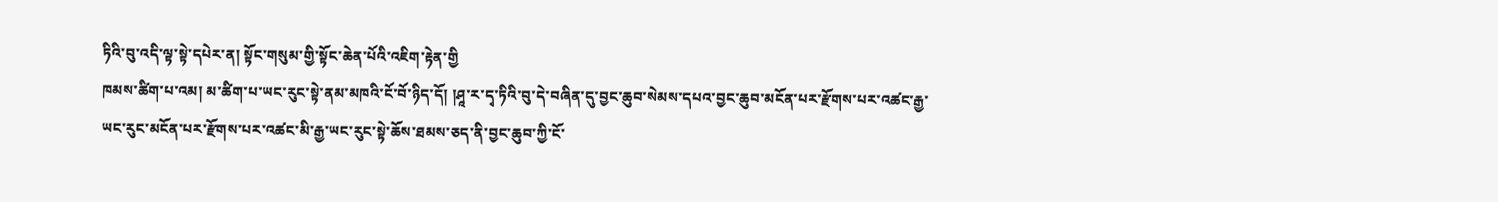ཏིའི་བུ་འདི་ལྟ་སྟེ་དཔེར་ན། སྟོང་གསུམ་གྱི་སྟོང་ཆེན་པོའི་འཇིག་རྟེན་གྱི
ཁམས་ཚིག་པ་འམ། མ་ཚིག་པ་ཡང་རུང་སྟེ་ནམ་མཁའི་ངོ་བོ་ཉིད་དོ། །ཤཱ་ར་དྭ་ཏིའི་བུ་དེ་བཞིན་དུ་བྱང་ཆུབ་སེམས་དཔའ་བྱང་ཆུབ་མངོན་པར་རྫོགས་པར་འཚང་རྒྱ་ཡང་རུང་མངོན་པར་རྫོགས་པར་འཚང་མི་རྒྱ་ཡང་རུང་སྟེ་ཆོས་ཐམས་ཅད་ནི་བྱང་ཆུབ་ཀྱི་ངོ་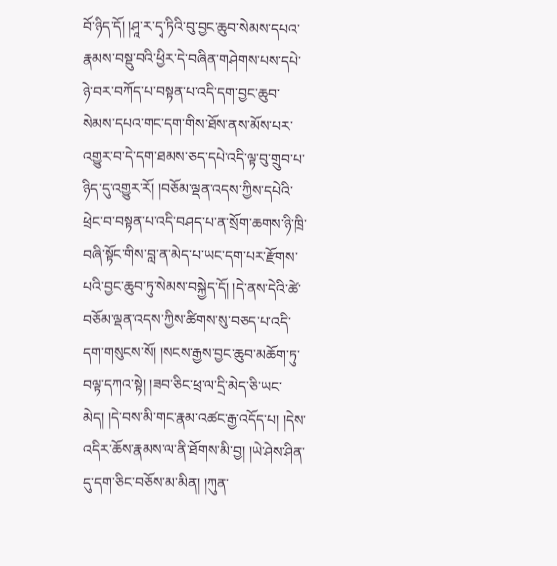བོ་ཉིད་དོ། །ཤཱ་ར་དྭ་ཏིའི་བུ་བྱང་ཆུབ་སེམས་དཔའ་རྣམས་བསྡུ་བའི་ཕྱིར་དེ་བཞིན་གཤེགས་པས་དཔེ་ཉེ་བར་བཀོད་པ་བསྟན་པ་འདི་དག་བྱང་ཆུབ་སེམས་དཔའ་གང་དག་གིས་ཐོས་ནས་མོས་པར་འགྱུར་བ་དེ་དག་ཐམས་ཅད་དཔེ་འདི་ལྟ་བུ་གྲུབ་པ་ཉིད་དུ་འགྱུར་རོ། །བཅོམ་ལྡན་འདས་ཀྱིས་དཔེའི་ཕྲེང་བ་བསྟན་པ་འདི་བཤད་པ་ན་སྲོག་ཆགས་ཉི་ཁྲི་བཞི་སྟོང་གིས་བླ་ན་མེད་པ་ཡང་དག་པར་རྫོགས་པའི་བྱང་ཆུབ་ཏུ་སེམས་བསྐྱེད་དོ། །དེ་ནས་དེའི་ཚེ་བཅོམ་ལྡན་འདས་ཀྱིས་ཚིགས་སུ་བཅད་པ་འདི་དག་གསུངས་སོ། །སངས་རྒྱས་བྱང་ཆུབ་མཆོག་ཏུ་བལྟ་དཀའ་སྟེ། །ཟབ་ཅིང་ཕྲ་ལ་དྲི་མེད་ཅི་ཡང་མེད། །དེ་བས་མི་གང་རྣམ་འཚང་རྒྱ་འདོད་པ། །དེས་འདིར་ཆོས་རྣམས་ལ་ནི་ཐོགས་མི་བྱ། །ཡེ་ཤེས་ཤིན་དུ་དག་ཅིང་བཅོས་མ་མིན། །ཀུན་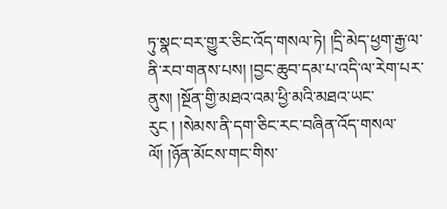ཏུ་སྣང་བར་གྱུར་ཅིང་འོད་གསལ་ཏེ། །དྲི་མེད་ཕྱག་རྒྱ་ལ་ནི་རབ་གནས་པས། །བྱང་ཆུབ་དམ་པ་འདི་ལ་རེག་པར་ནུས། །སྔོན་གྱི་མཐའ་འམ་ཕྱི་མའི་མཐའ་ཡང་རུང ། །སེམས་ནི་དག་ཅིང་རང་བཞིན་འོད་གསལ་ལོ། །ཉོན་མོངས་གང་གིས་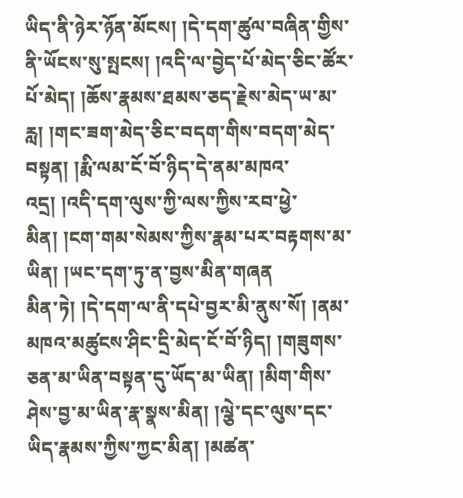ཡིད་ནི་ཉེར་ཉོན་མོངས། །དེ་དག་ཚུལ་བཞིན་གྱིས་ནི་ཡོངས་སུ་སྤངས། །འདི་ལ་བྱེད་པོ་མེད་ཅིང་ཚོར་པོ་མེད། །ཆོས་རྣམས་ཐམས་ཅད་རྗེས་མེད་ཡ་མ་རླ། །གང་ཟག་མེད་ཅིང་བདག་གིས་བདག་མེད་བསྟན། །རྨི་ལམ་ངོ་བོ་ཉིད་དེ་ནམ་མཁའ་འདྲ། །འདི་དག་ལུས་ཀྱི་ལས་ཀྱིས་རབ་ཕྱེ་མིན། །ངག་གམ་སེམས་ཀྱིས་རྣམ་པར་བརྟགས་མ་ཡིན། །ཡང་དག་ཏུ་ན་བྱས་མིན་གཞན
མིན་ཏེ། །དེ་དག་ལ་ནི་དཔེ་བྱར་མི་ནུས་སོ། །ནམ་མཁའ་མཚུངས་ཤིང་དྲི་མེད་ངོ་བོ་ཉིད། །གཟུགས་ཅན་མ་ཡིན་བསྟན་དུ་ཡོད་མ་ཡིན། །མིག་གིས་ཤེས་བྱ་མ་ཡིན་རྣ་སྣས་མིན། །ལྕེ་དང་ལུས་དང་ཡིད་རྣམས་ཀྱིས་ཀྱང་མིན། །མཚན་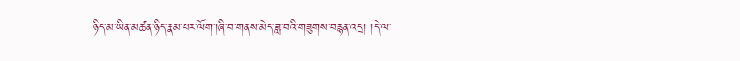ཉིད་མ་ཡིན་མཚན་ཉིད་རྣམ་པར་ལོག་།ཞི་བ་གནས་མེད་ཟླ་བའི་གཟུགས་བརྙན་འདྲ། །དེ་ལ་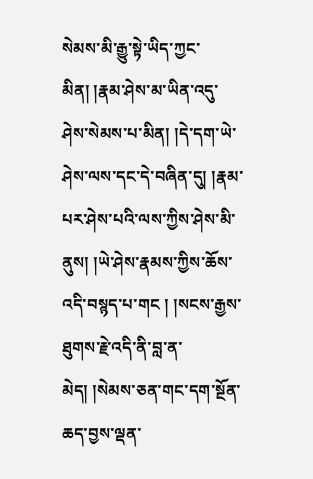སེམས་མི་རྒྱུ་སྟེ་ཡིད་ཀྱང་མིན། །རྣམ་ཤེས་མ་ཡིན་འདུ་ཤེས་སེམས་པ་མིན། །དེ་དག་ཡེ་ཤེས་ལས་དང་དེ་བཞིན་དུ། །རྣམ་པར་ཤེས་པའི་ལས་ཀྱིས་ཤེས་མི་ནུས། །ཡེ་ཤེས་རྣམས་ཀྱིས་ཆོས་འདི་བསྙད་པ་གང ། །སངས་རྒྱས་ཐུགས་རྗེ་འདི་ནི་བླ་ན་མེད། །སེམས་ཅན་གང་དག་སྔོན་ཆད་བྱས་ལྡན་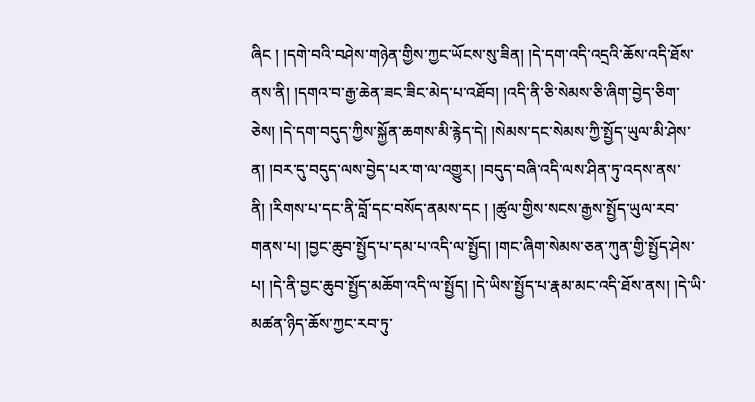ཞིང ། །དགེ་བའི་བཤེས་གཉེན་གྱིས་ཀྱང་ཡོངས་སུ་ཟིན། །དེ་དག་འདི་འདྲའི་ཆོས་འདི་ཐོས་ནས་ནི། །དགའ་བ་རྒྱ་ཆེན་ཟང་ཟིང་མེད་པ་འཐོབ། །འདི་ནི་ཅི་སེམས་ཅི་ཞིག་བྱེད་ཅིག་ཅེས། །དེ་དག་བདུད་ཀྱིས་སྐྱོན་ཆགས་མི་རྙེད་དེ། །སེམས་དང་སེམས་ཀྱི་སྤྱོད་ཡུལ་མི་ཤེས་ན། །བར་དུ་བདུད་ལས་བྱེད་པར་ག་ལ་འགྱུར། །བདུད་བཞི་འདི་ལས་ཤིན་ཏུ་འདས་ནས་ནི། །རིགས་པ་དང་ནི་བློ་དང་བསོད་ནམས་དང ། །ཚུལ་གྱིས་སངས་རྒྱས་སྤྱོད་ཡུལ་རབ་གནས་པ། །བྱང་ཆུབ་སྤྱོད་པ་དམ་པ་འདི་ལ་སྤྱོད། །གང་ཞིག་སེམས་ཅན་ཀུན་གྱི་སྤྱོད་ཤེས་པ། །དེ་ནི་བྱང་ཆུབ་སྤྱོད་མཆོག་འདི་ལ་སྤྱོད། །དེ་ཡིས་སྤྱོད་པ་རྣམ་མང་འདི་ཐོས་ནས། །དེ་ཡི་མཚན་ཉིད་ཆོས་ཀྱང་རབ་ཏུ་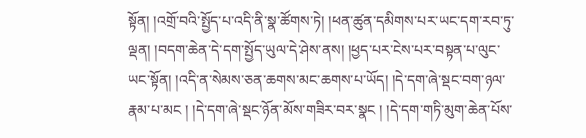སྟོན། །འགྲོ་བའི་སྤྱོད་པ་འདི་ནི་སྣ་ཚོགས་ཏེ། །ཕན་ཚུན་དམིགས་པར་ཡང་དག་རབ་ཏུ་ལྡན། །བདག་ཆེན་དེ་དག་སྤྱོད་ཡུལ་དེ་ཤེས་ནས། །ཕྱད་པར་ངེས་པར་བསྟན་པ་ལུང་ཡང་སྟོན། །འདི་ན་སེམས་ཅན་ཆགས་མང་ཆགས་པ་ཡོད། །དེ་དག་ཞེ་སྡང་བག་ཉལ་རྣམ་པ་མང ། །དེ་དག་ཞེ་སྡང་ཉོན་མོས་གཟིར་བར་སྣང ། །དེ་དག་གཏི་མུག་ཆེན་པོས་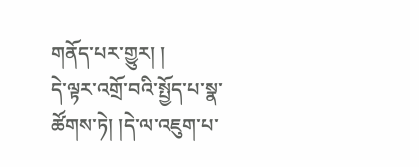གནོད་པར་གྱུར། །
དེ་ལྟར་འགྲོ་བའི་སྤྱོད་པ་སྣ་ཚོགས་ཏེ། །དེ་ལ་འཇུག་པ་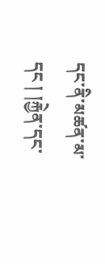དང་ནི་མཚན་མ་དང ། །རྐྱེན་དང་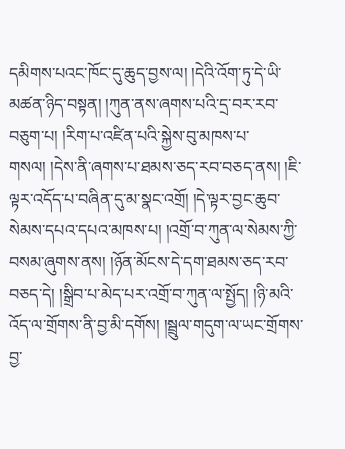དམིགས་པའང་ཁོང་དུ་ཆུད་བྱས་ལ། །དེའི་འོག་ཏུ་དེ་ཡི་མཚན་ཉིད་བསྟན། །ཀུན་ནས་ཞགས་པའི་དྲ་བར་རབ་བཅུག་པ། །རིག་པ་འཛིན་པའི་སྐྱེས་བུ་མཁས་པ་གསལ། །དེས་ནི་ཞགས་པ་ཐམས་ཅད་རབ་བཅད་ནས། །ཇི་ལྟར་འདོད་པ་བཞིན་དུ་མ་སྣང་འགྲོ། །དེ་ལྟར་བྱང་ཆུབ་སེམས་དཔའ་དཔའ་མཁས་པ། །འགྲོ་བ་ཀུན་ལ་སེམས་ཀྱི་བསམ་ཞུགས་ནས། །ཉོན་མོངས་དེ་དག་ཐམས་ཅད་རབ་བཅད་དེ། །སྒྲིབ་པ་མེད་པར་འགྲོ་བ་ཀུན་ལ་སྤྱོད། །ཉི་མའི་འོད་ལ་གྲོགས་ནི་བྱ་མི་དགོས། །སྦྲུལ་གདུག་ལ་ཡང་གྲོགས་བྱ་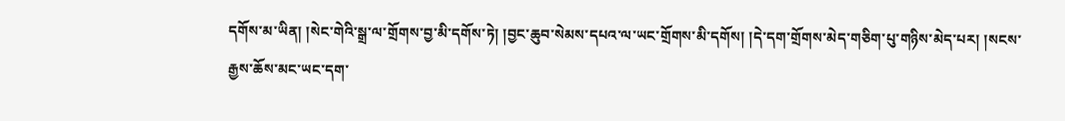དགོས་མ་ཡིན། །སེང་གེའི་སྒྲ་ལ་གྲོགས་བྱ་མི་དགོས་ཏེ། །བྱང་ཆུབ་སེམས་དཔའ་ལ་ཡང་གྲོགས་མི་དགོས། །དེ་དག་གྲོགས་མེད་གཅིག་པུ་གཉིས་མེད་པར། །སངས་རྒྱས་ཆོས་མང་ཡང་དག་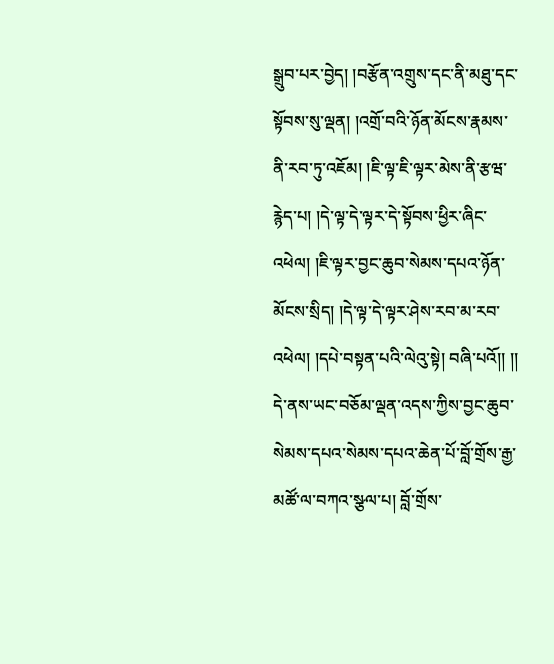སྒྲུབ་པར་བྱེད། །བརྩོན་འགྲུས་དང་ནི་མཐུ་དང་སྟོབས་སུ་ལྡན། །འགྲོ་བའི་ཉོན་མོངས་རྣམས་ནི་རབ་ཏུ་འཇོམ། །ཇི་ལྟ་ཇི་ལྟར་མེས་ནི་རྩཝ་རྙེད་པ། །དེ་ལྟ་དེ་ལྟར་དེ་སྟོབས་ཕྱིར་ཞིང་འཕེལ། །ཇི་ལྟར་བྱང་ཆུབ་སེམས་དཔའ་ཉོན་མོངས་སྲིད། །དེ་ལྟ་དེ་ལྟར་ཤེས་རབ་མ་རབ་འཕེལ། །དཔེ་བསྟན་པའི་ལེའུ་སྟེ། བཞི་པའོ།། །། དེ་ནས་ཡང་བཅོམ་ལྡན་འདས་ཀྱིས་བྱང་ཆུབ་སེམས་དཔའ་སེམས་དཔའ་ཆེན་པོ་བློ་གྲོས་རྒྱ་མཚོ་ལ་བཀའ་སྩལ་པ། བློ་གྲོས་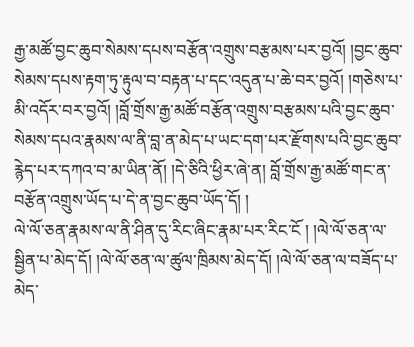རྒྱ་མཚོ་བྱང་ཆུབ་སེམས་དཔས་བརྩོན་འགྲུས་བརྩམས་པར་བྱའོ། །བྱང་ཆུབ་སེམས་དཔས་རྟག་ཏུ་རྟུལ་བ་བརྟན་པ་དང་འདུན་པ་ཆེ་བར་བྱའོ། །གཅེས་པ་མི་འདོར་བར་བྱའོ། །བློ་གྲོས་རྒྱ་མཚོ་བརྩོན་འགྲུས་བརྩམས་པའི་བྱང་ཆུབ་སེམས་དཔའ་རྣམས་ལ་ནི་བླ་ན་མེད་པ་ཡང་དག་པར་རྫོགས་པའི་བྱང་ཆུབ་རྙེད་པར་དཀའ་བ་མ་ཡིན་ནོ། །དེ་ཅིའི་ཕྱིར་ཞེ་ན། བློ་གྲོས་རྒྱ་མཚོ་གང་ན་བརྩོན་འགྲུས་ཡོད་པ་དེ་ན་བྱང་ཆུབ་ཡོད་དོ། །
ལེ་ལོ་ཅན་རྣམས་ལ་ནི་ཤིན་དུ་རིང་ཞིང་རྣམ་པར་རིང་ངོ ། །ལེ་ལོ་ཅན་ལ་སྦྱིན་པ་མེད་དོ། །ལེ་ལོ་ཅན་ལ་ཚུལ་ཁྲིམས་མེད་དོ། །ལེ་ལོ་ཅན་ལ་བཟོད་པ་མེད་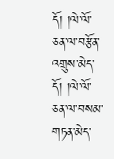དོ། །ལེ་ལོ་ཅན་ལ་བརྩོན་འགྲུས་མེད་དོ། །ལེ་ལོ་ཅན་ལ་བསམ་གཏན་མེད་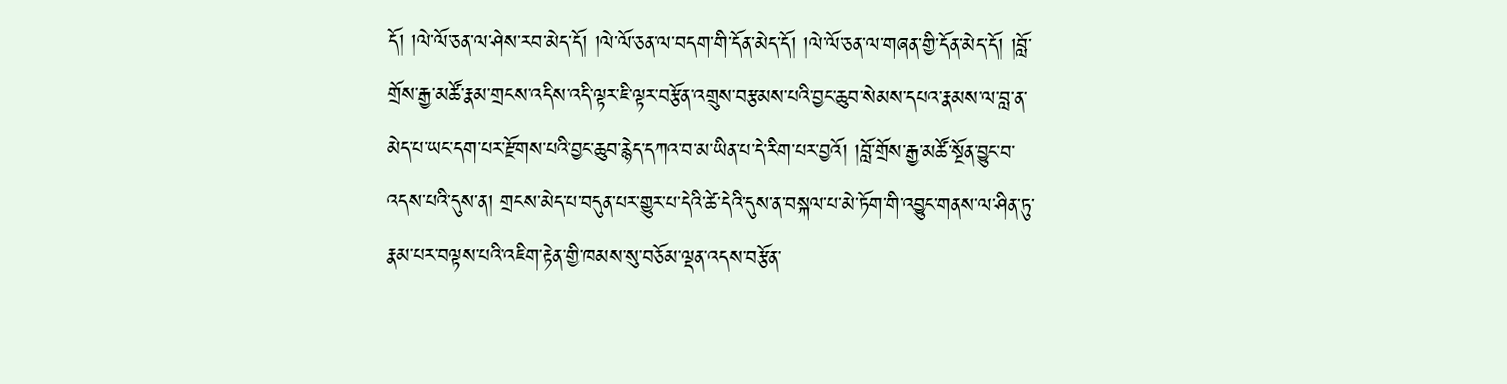དོ། །ལེ་ལོ་ཅན་ལ་ཤེས་རབ་མེད་དོ། །ལེ་ལོ་ཅན་ལ་བདག་གི་དོན་མེད་དོ། །ལེ་ལོ་ཅན་ལ་གཞན་གྱི་དོན་མེད་དོ། །བློ་གྲོས་རྒྱ་མཚོ་རྣམ་གྲངས་འདིས་འདི་ལྟར་ཇི་ལྟར་བརྩོན་འགྲུས་བརྩམས་པའི་བྱང་ཆུབ་སེམས་དཔའ་རྣམས་ལ་བླ་ན་མེད་པ་ཡང་དག་པར་རྫོགས་པའི་བྱང་ཆུབ་རྙེད་དཀའ་བ་མ་ཡིན་པ་དེ་རིག་པར་བྱའོ། །བློ་གྲོས་རྒྱ་མཚོ་སྔོན་བྱུང་བ་འདས་པའི་དུས་ན། གྲངས་མེད་པ་བདུན་པར་གྱུར་པ་དེའི་ཚེ་དེའི་དུས་ན་བསྐལ་པ་མེ་ཏོག་གི་འབྱུང་གནས་ལ་ཤིན་ཏུ་རྣམ་པར་བལྟས་པའི་འཇིག་རྟེན་གྱི་ཁམས་སུ་བཅོམ་ལྡན་འདས་བརྩོན་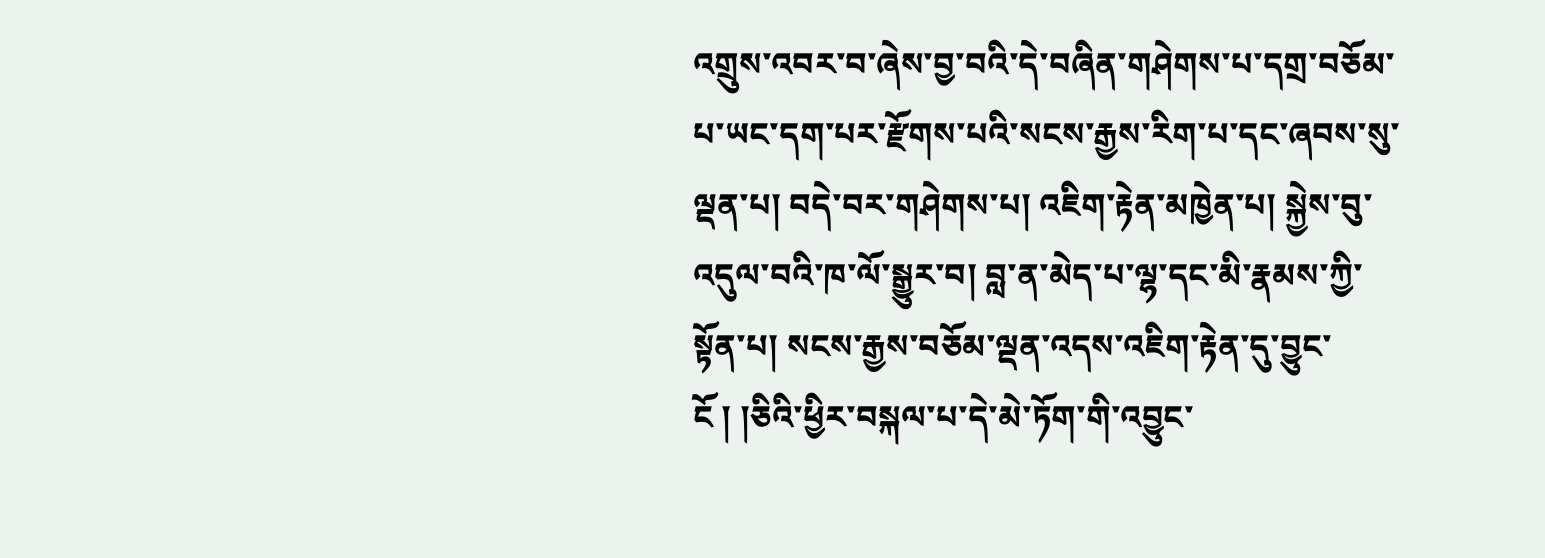འགྲུས་འབར་བ་ཞེས་བྱ་བའི་དེ་བཞིན་གཤེགས་པ་དགྲ་བཅོམ་པ་ཡང་དག་པར་རྫོགས་པའི་སངས་རྒྱས་རིག་པ་དང་ཞབས་སུ་ལྡན་པ། བདེ་བར་གཤེགས་པ། འཇིག་རྟེན་མཁྱེན་པ། སྐྱེས་བུ་འདུལ་བའི་ཁ་ལོ་སྒྱུར་བ། བླ་ན་མེད་པ་ལྷ་དང་མི་རྣམས་ཀྱི་སྟོན་པ། སངས་རྒྱས་བཅོམ་ལྡན་འདས་འཇིག་རྟེན་དུ་བྱུང་ངོ ། །ཅིའི་ཕྱིར་བསྐལ་པ་དེ་མེ་ཏོག་གི་འབྱུང་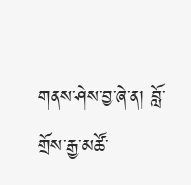གནས་ཤེས་བྱ་ཞེ་ན། བློ་གྲོས་རྒྱ་མཚོ་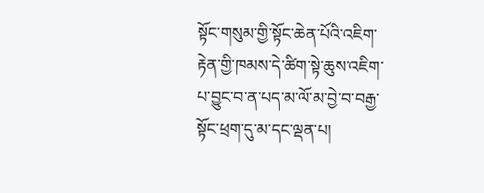སྟོང་གསུམ་གྱི་སྟོང་ཆེན་པོའི་འཇིག་རྟེན་གྱི་ཁམས་དེ་ཚིག་སྟེ་ཆུས་འཇིག་པ་བྱུང་བ་ན་པད་མ་ལོ་མ་བྱེ་བ་བརྒྱ་སྟོང་ཕྲག་དུ་མ་དང་ལྡན་པ།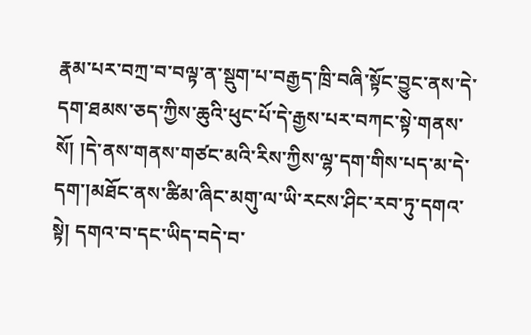རྣམ་པར་བཀྲ་བ་བལྟ་ན་སྡུག་པ་བརྒྱད་ཁྲི་བཞི་སྟོང་བྱུང་ནས་དེ་དག་ཐམས་ཅད་ཀྱིས་ཆུའི་ཕུང་པོ་དེ་རྒྱས་པར་བཀང་སྟེ་གནས་སོ། །དེ་ནས་གནས་གཙང་མའི་རིས་ཀྱིས་ལྷ་དག་གིས་པད་མ་དེ་དག་།མཐོང་ནས་ཚིམ་ཞིང་མགུ་ལ་ཡི་རངས་ཤིང་རབ་ཏུ་དགའ་སྟེ། དགའ་བ་དང་ཡིད་བདེ་བ་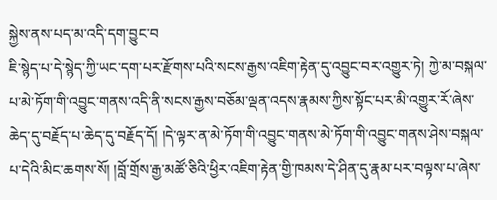སྐྱེས་ནས་པད་མ་འདི་དག་བྱུང་བ
ཇི་སྙེད་པ་དེ་སྙེད་ཀྱི་ཡང་དག་པར་རྫོགས་པའི་སངས་རྒྱས་འཇིག་རྟེན་དུ་འབྱུང་བར་འགྱུར་ཏེ། ཀྱེ་མ་བསྐལ་པ་མེ་ཏོག་གི་འབྱུང་གནས་འདི་ནི་སངས་རྒྱས་བཅོམ་ལྡན་འདས་རྣམས་ཀྱིས་སྟོང་པར་མི་འགྱུར་རོ་ཞེས་ཆེད་དུ་བརྗོད་པ་ཆེད་དུ་བརྗོད་དོ། །དེ་ལྟར་ན་མེ་ཏོག་གི་འབྱུང་གནས་མེ་ཏོག་གི་འབྱུང་གནས་ཤེས་བསྐལ་པ་དེའི་མིང་ཆགས་སོ། །བློ་གྲོས་རྒྱ་མཚོ་ཅིའི་ཕྱིར་འཇིག་རྟེན་གྱི་ཁམས་དེ་ཤིན་དུ་རྣམ་པར་བལྟས་པ་ཞེས་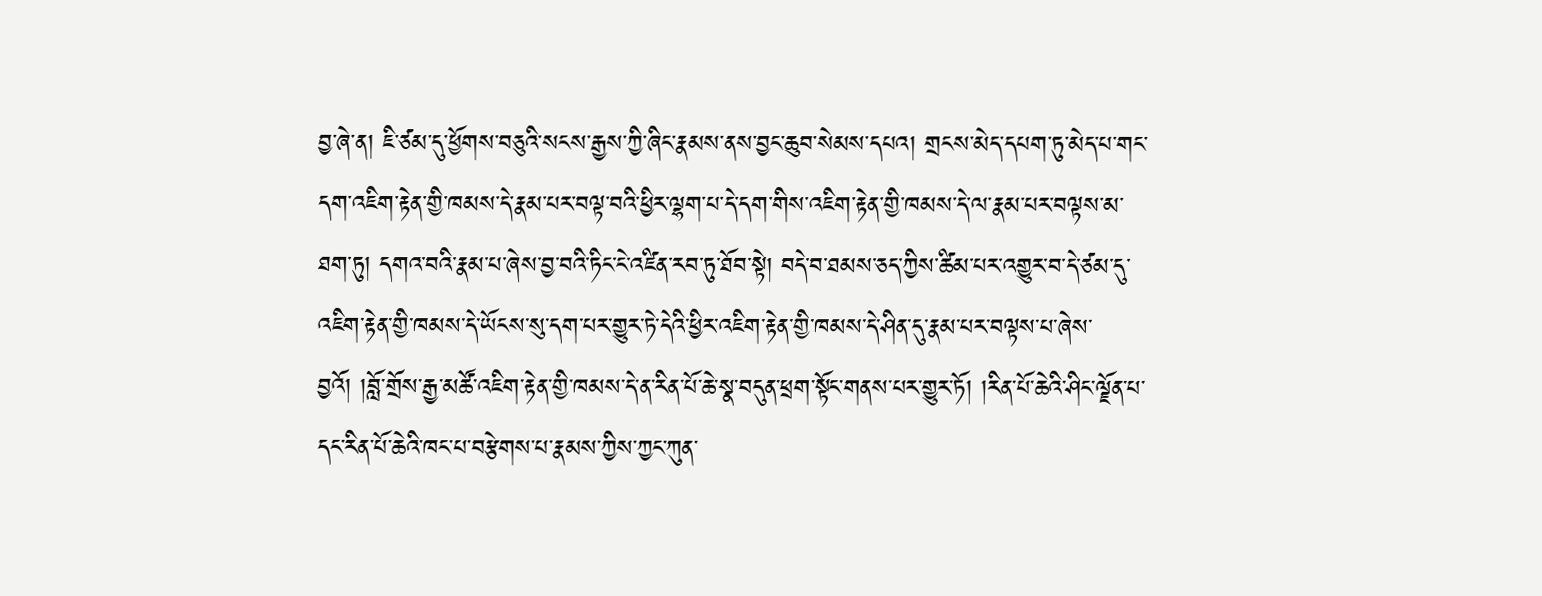བྱ་ཞེ་ན། ཇི་ཙམ་དུ་ཕྱོགས་བཅུའི་སངས་རྒྱས་ཀྱི་ཞིང་རྣམས་ནས་བྱང་ཆུབ་སེམས་དཔའ། གྲངས་མེད་དཔག་ཏུ་མེད་པ་གང་དག་འཇིག་རྟེན་གྱི་ཁམས་དེ་རྣམ་པར་བལྟ་བའི་ཕྱིར་ལྷག་པ་དེ་དག་གིས་འཇིག་རྟེན་གྱི་ཁམས་དེ་ལ་རྣམ་པར་བལྟས་མ་ཐག་ཏུ། དགའ་བའི་རྣམ་པ་ཞེས་བྱ་བའི་ཏིང་ངེ་འཛིན་རབ་ཏུ་ཐོབ་སྟེ། བདེ་བ་ཐམས་ཅད་ཀྱིས་ཚིམ་པར་འགྱུར་བ་དེ་ཙམ་དུ་འཇིག་རྟེན་གྱི་ཁམས་དེ་ཡོངས་སུ་དག་པར་གྱུར་ཏེ་དེའི་ཕྱིར་འཇིག་རྟེན་གྱི་ཁམས་དེ་ཤིན་དུ་རྣམ་པར་བལྟས་པ་ཞེས་བྱའོ། །བློ་གྲོས་རྒྱ་མཚོ་འཇིག་རྟེན་གྱི་ཁམས་དེ་ན་རིན་པོ་ཆེ་སྣ་བདུན་ཕྲག་སྟོང་གནས་པར་གྱུར་ཏོ། །རིན་པོ་ཆེའི་ཤིང་ལྗོན་པ་དང་རིན་པོ་ཆེའི་ཁང་པ་བརྩེགས་པ་རྣམས་ཀྱིས་ཀྱང་ཀུན་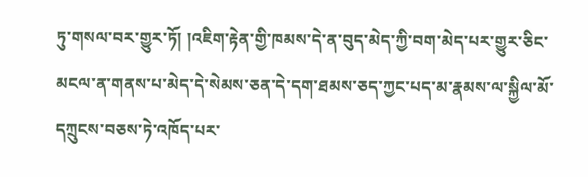ཏུ་གསལ་བར་གྱུར་ཏོ། །འཇིག་རྟེན་གྱི་ཁམས་དེ་ན་བུད་མེད་ཀྱི་བག་མེད་པར་གྱུར་ཅིང་མངལ་ན་གནས་པ་མེད་དེ་སེམས་ཅན་དེ་དག་ཐམས་ཅད་ཀྱང་པད་མ་རྣམས་ལ་སྐྱིལ་མོ་དཀྲུངས་བཅས་ཏེ་འཁོད་པར་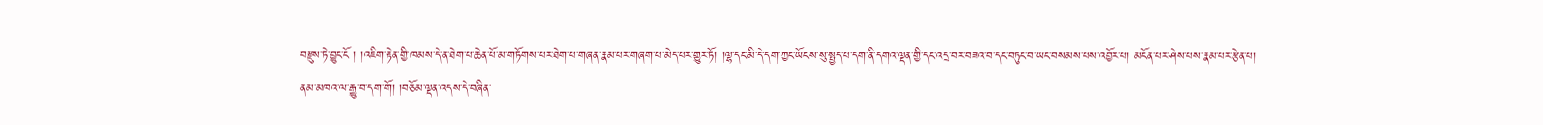བརྫུས་ཏེ་བྱུང་ངོ ། །འཇིག་རྟེན་གྱི་ཁམས་དེ་ན་ཐེག་པ་ཆེན་པོ་མ་གཏོགས་པར་ཐེག་པ་གཞན་རྣམ་པར་གཞག་པ་མེད་པར་གྱུར་ཏོ། །ལྷ་དང་མི་དེ་དག་ཀྱང་ཡོངས་སུ་སྤྱད་པ་དག་ནི་དགའ་ལྡན་གྱི་དང་འདྲ་བར་བཟའ་བ་དང་བཏུང་བ་ཡང་བསམས་པས་འབྱོར་པ། མངོན་པར་ཤེས་པས་རྣམ་པར་རྩེན་པ།
ནམ་མཁའ་ལ་རྒྱུ་བ་དག་གོ། །བཅོམ་ལྡན་འདས་དེ་བཞིན་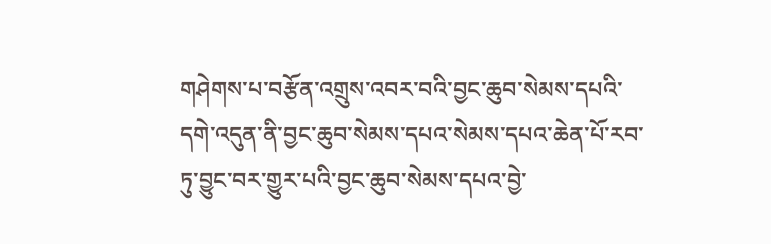གཤེགས་པ་བརྩོན་འགྲུས་འབར་བའི་བྱང་ཆུབ་སེམས་དཔའི་དགེ་འདུན་ནི་བྱང་ཆུབ་སེམས་དཔའ་སེམས་དཔའ་ཆེན་པོ་རབ་ཏུ་བྱུང་བར་གྱུར་པའི་བྱང་ཆུབ་སེམས་དཔའ་བྱེ་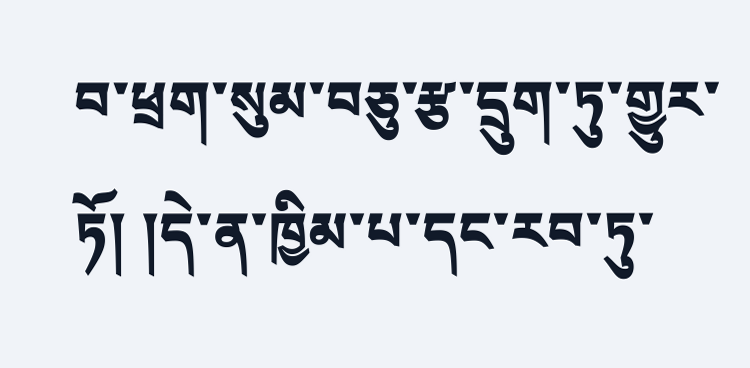བ་ཕྲག་སུམ་བཅུ་རྩ་དྲུག་ཏུ་གྱུར་ཏོ། །དེ་ན་ཁྱིམ་པ་དང་རབ་ཏུ་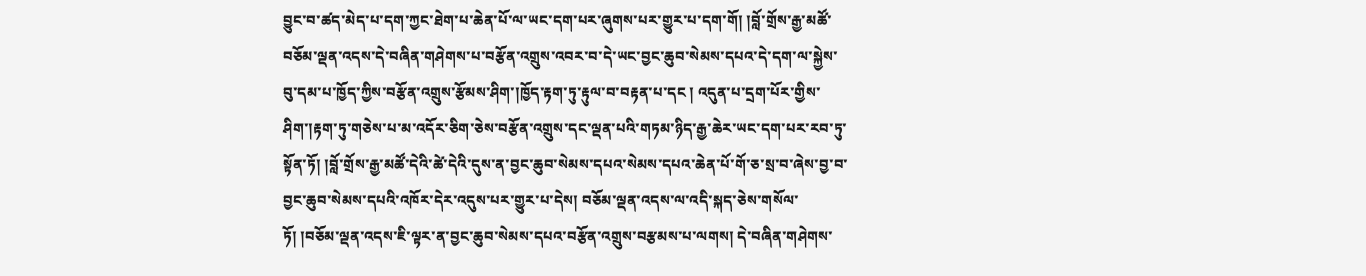བྱུང་བ་ཚད་མེད་པ་དག་ཀྱང་ཐེག་པ་ཆེན་པོ་ལ་ཡང་དག་པར་ཞུགས་པར་གྱུར་པ་དག་གོ། །བློ་གྲོས་རྒྱ་མཚོ་བཅོམ་ལྡན་འདས་དེ་བཞིན་གཤེགས་པ་བརྩོན་འགྲུས་འབར་བ་དེ་ཡང་བྱང་ཆུབ་སེམས་དཔའ་དེ་དག་ལ་སྐྱེས་བུ་དམ་པ་ཁྱོད་ཀྱིས་བརྩོན་འགྲུས་རྩོམས་ཤིག་།ཁྱོད་རྟག་ཏུ་རྟུལ་བ་བརྟན་པ་དང ། འདུན་པ་དྲག་པོར་གྱིས་ཤིག་།རྟག་ཏུ་གཅེས་པ་མ་འདོར་ཅིག་ཅེས་བརྩོན་འགྲུས་དང་ལྡན་པའི་གཏམ་ཉིད་རྒྱ་ཆེར་ཡང་དག་པར་རབ་ཏུ་སྟོན་ཏོ། །བློ་གྲོས་རྒྱ་མཚོ་དེའི་ཚེ་དེའི་དུས་ན་བྱང་ཆུབ་སེམས་དཔའ་སེམས་དཔའ་ཆེན་པོ་གོ་ཅ་སྲ་བ་ཞེས་བྱ་བ་བྱང་ཆུབ་སེམས་དཔའི་འཁོར་དེར་འདུས་པར་གྱུར་པ་དེས། བཅོམ་ལྡན་འདས་ལ་འདི་སྐད་ཅེས་གསོལ་ཏོ། །བཅོམ་ལྡན་འདས་ཇི་ལྟར་ན་བྱང་ཆུབ་སེམས་དཔའ་བརྩོན་འགྲུས་བརྩམས་པ་ལགས། དེ་བཞིན་གཤེགས་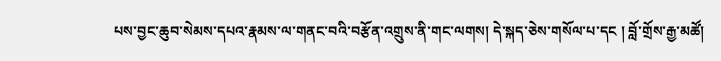པས་བྱང་ཆུབ་སེམས་དཔའ་རྣམས་ལ་གནང་བའི་བརྩོན་འགྲུས་ནི་གང་ལགས། དེ་སྐད་ཅེས་གསོལ་པ་དང ། བློ་གྲོས་རྒྱ་མཚོ།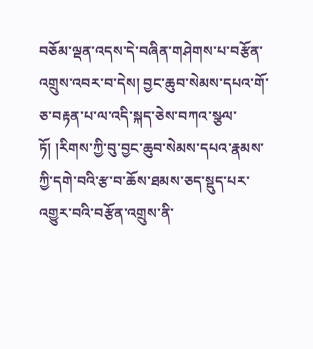བཅོམ་ལྡན་འདས་དེ་བཞིན་གཤེགས་པ་བརྩོན་འགྲུས་འབར་བ་དེས། བྱང་ཆུབ་སེམས་དཔའ་གོ་ཅ་བརྟན་པ་ལ་འདི་སྐད་ཅེས་བཀའ་སྩལ་ཏོ། །རིགས་ཀྱི་བུ་བྱང་ཆུབ་སེམས་དཔའ་རྣམས་ཀྱི་དགེ་བའི་རྩ་བ་ཆོས་ཐམས་ཅད་སྡུད་པར་འགྱུར་བའི་བརྩོན་འགྲུས་ནི་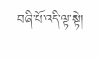བཞི་པོ་འདི་ལྟ་སྟེ།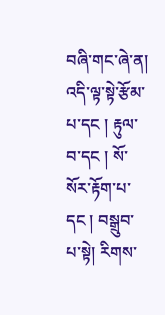བཞི་གང་ཞེ་ན། འདི་ལྟ་སྟེ་རྩོམ་པ་དང ། རྟུལ་བ་དང ། སོ་སོར་རྟོག་པ་དང ། བསྒྲུབ་པ་སྟེ། རིགས་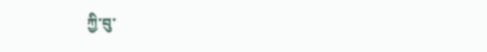ཀྱི་བུ་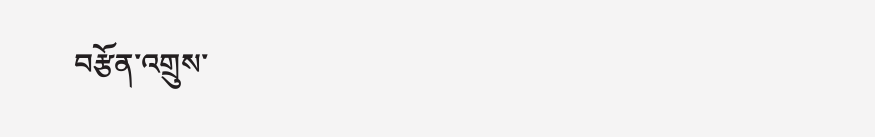བརྩོན་འགྲུས་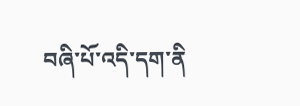བཞི་པོ་འདི་དག་ནི